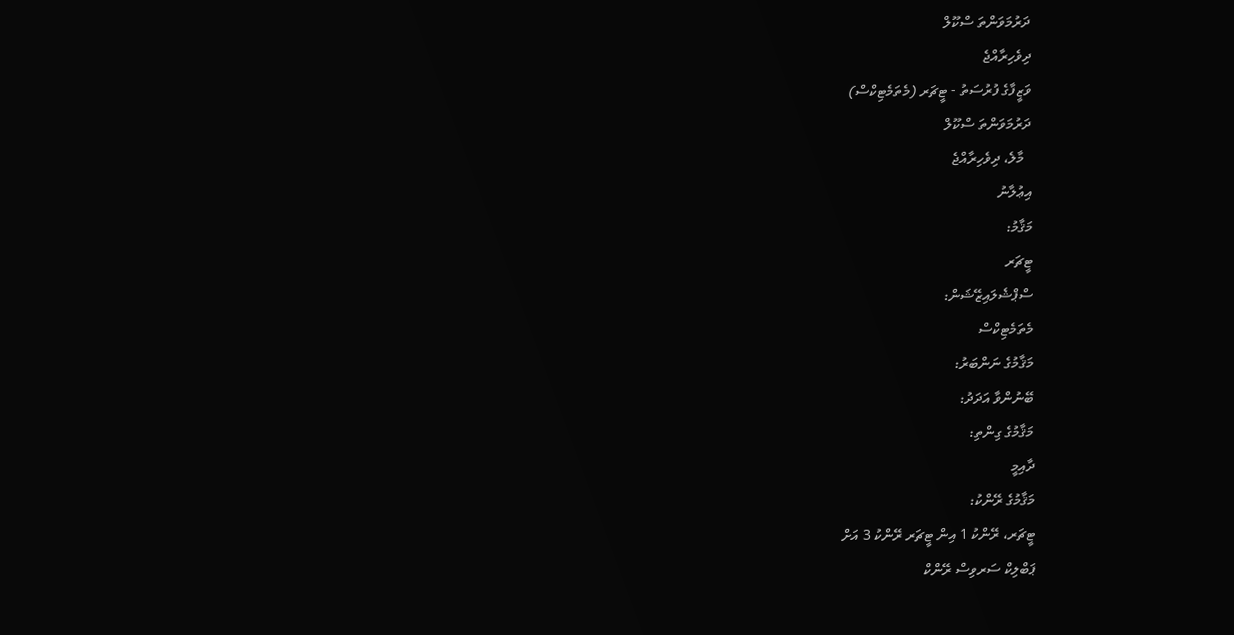ދަރުމަވަންތަ ސްކޫލް
ދިވެހިރާއްޖެ
ވަޒީފާގެ ފުރުސަތު - ޓީޗަރ (މެތަމެޓިކްސް)
ދަރުމަވަންތަ ސްކޫލް
  މާލެ، ދިވެހިރާއްޖެ
އިޢުލާނު
މަޤާމު:
ޓީޗަރ
ސްޕްޝެލައިޒޭޝަން:
މެތަމެޓިކްސް
މަޤާމުގެ ނަންބަރު:
ބޭނުންވާ އަދަދު:
މަޤާމުގެ ގިންތި:
ދާއިމީ
މަޤާމުގެ ރޭންކު:
ޓީޗަރ، ރޭންކު 1 އިން ޓީޗަރ ރޭންކު 3 އަށް
ޕަބްލިކް ސަރވިސް ރޭންކް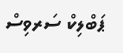ޕަބްލިކް ސަރވިސް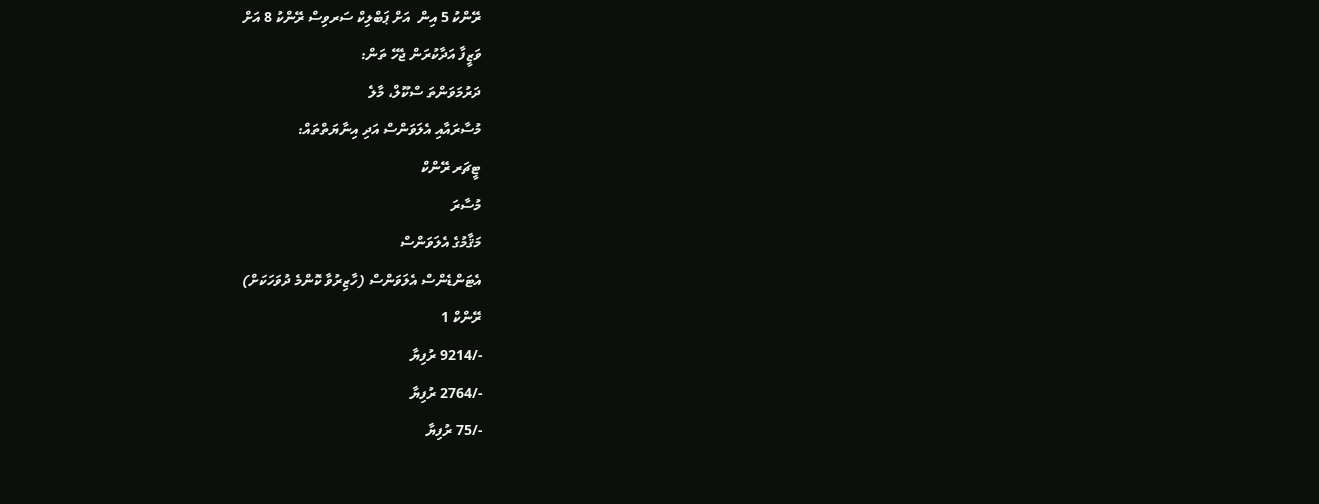ރޭންކު 5 އިން  އަށް ޕަބްލިކް ސަރވިސް ރޭންކު 8 އަށް
ވަޒީފާ އަދާކުރަން ޖެހޭ ތަން:
ދަރުމަވަންތަ ސްކޫލް، މާލެ
މުސާރައާއި އެލަވަންސް އަދި އިނާޔަތްތައް:
ޓީޗަރ ރޭންކް
މުސާރަ
މަޤާމުގެ އެލަވަންސް
އެޓަންޑެންސް އެލަވަންސް (ހާޒިރުވާ ކޮންމެ ދުވަހަކަށް)
ރޭންކް 1
-/9214 ރުފިޔާ
-/2764 ރުފިޔާ
-/75 ރުފިޔާ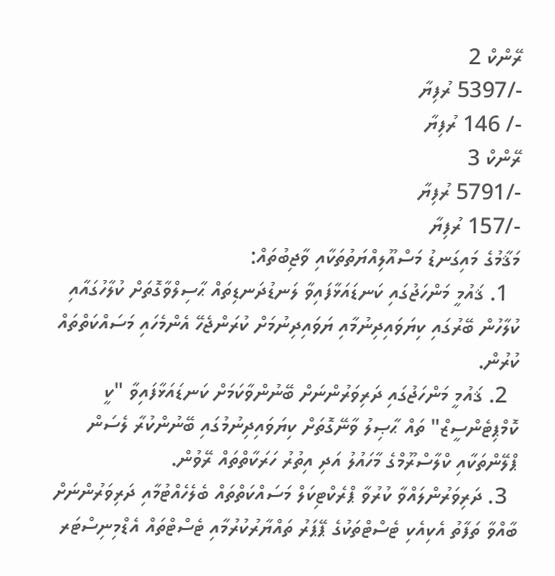ރޭންކް 2
-/5397 ރުފިޔާ
-/ 146 ރުފިޔާ
ރޭންކް 3
-/5791 ރުފިޔާ
-/157 ރުފިޔާ
މަޤާމުގެ މައިގަނޑު މަސްއޫލިއްޔަތުތަކާއި ވާޖިބުތައް:
  1. ޤައުމީ މަންހަޖުގައި ކަނޑައަޅާފައިވާ ލަނޑުދަނޑިތައް ޙާސިލްވާގޮތަށް ކުލާހުގައާއި ކުލާހުން ބޭރުގައި ކިޔަވައިދިނުމާއި ޔަވައިދިނުމަށް ކުރަންޖެހޭ އެންމެހައި މަސައްކަތްތައް ކުރުން.
  2. ޤައުމީ މަންހަޖުގައި ދަރިވަރުންނަށް ބޭނުންވާކަމަށް ކަނޑައަޅާފައިވާ "ކީ ކޮމްޕިޓެންސީޒް" ތައް ޙާޞިލު ވާނޭގޮތަށް ކިޔަވައިދިނުމުގައި ބޭނުންކުރާ ލެސަން ޕްލޭންތަކާއި ކްލާސްރޫމްގެ މާހައުލު އަދި އިތުރު ހަރަކާތްތައް ރޭވުން.
  3. ދަރިވަރުންލައްވާ ކުރުވާ ޕްރެކްޓިކަލް މަސައްކަތްތައް ބެލެހެއްޓުމާއި ދަރިވަރުންނަށް ބާއްވާ ތަފާތު އެކިއެކި ޓެސްޓްތަކުގެ ޕޭޕަރު ތައްޔާރުކުރުމާއި ޓެސްޓްތައް އެޑްމިނިސްޓަރ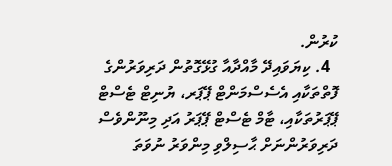ކުރުން.
  4. ކިޔަވައިދޭ މާއްދާއާ ގުޅޭގޮތުން ދަރިވަރުންގެ ފޮތްތަކާއި އެސެސްމަންޓް ޕޭޕަރ، ޔުނިޓް ޓެސްޓް ޕޭޕަރުތަކާއި، ޓާމް ޓެސްޓް ޕޭޕަރު އަދި މިނޫންވެސް ދަރިވަރުންނަށް ޙާސިލްވި މިންވަރު ނުވަތަ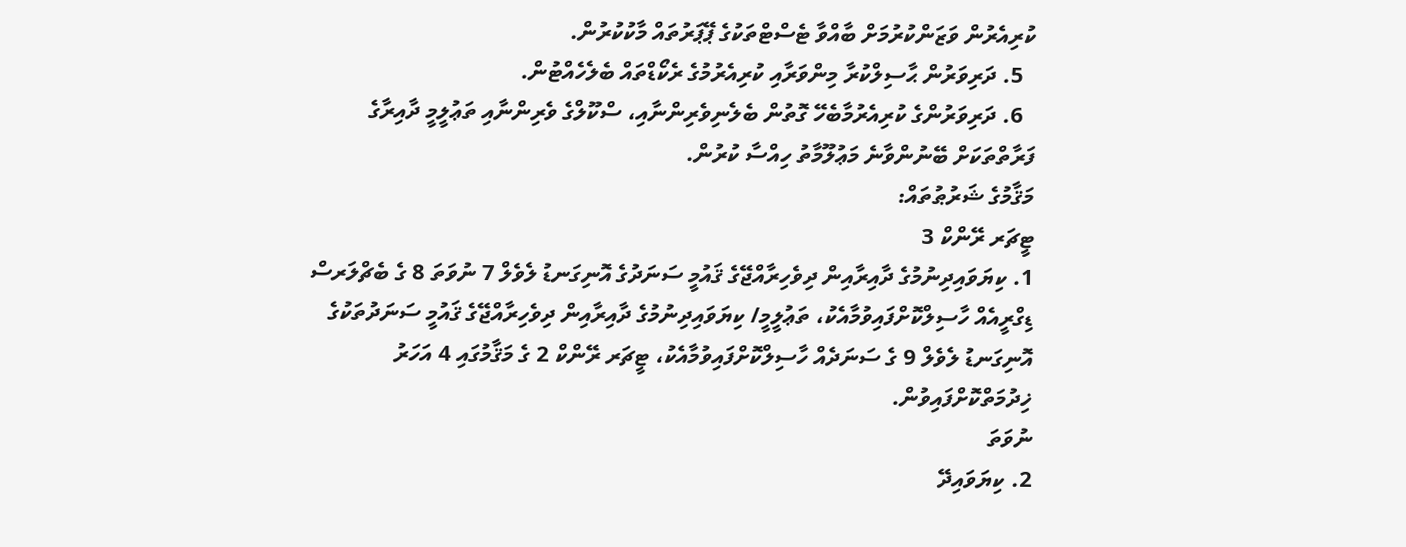ކުރިއެރުން ވަޒަންކުރުމަށް ބާއްވާ ޓެސްޓްތަކުގެ ޕޭޕަރުތައް މާކުކުރުން.
  5. ދަރިވަރުން ޙާސިލްކުރާ މިންވަރާއި ކުރިއެރުމުގެ ރެކޯޑްތައް ބެލެހެއްޓުން.
  6. ދަރިވަރުންގެ ކުރިއެރުމާބެހޭ ގޮތުން ބެލެނިވެރިންނާއި، ސްކޫލްގެ ވެރިންނާއި ތަޢުލީމީ ދާއިރާގެ ފަރާތްތަކަށް ބޭނުންވާނެ މަޢުލޫމާތު ހިއްސާ ކުރުން.
މަޤާމުގެ ޝަރުޠުތައް:
ޓީޗަރ ރޭންކް 3
1. ކިޔަވައިދިނުމުގެ ދާއިރާއިން ދިވެހިރާއްޖޭގެ ޤައުމީ ސަނަދުގެ އޮނިގަނޑު ލެވެލް 7 ނުވަތަ 8 ގެ ބެޗްލަރސް ޑިގްރީއެއް ހާސިލްކޮށްފައިވުމާއެކު، ތަޢުލީމީ/ ކިޔަވައިދިނުމުގެ ދާއިރާއިން ދިވެހިރާއްޖޭގެ ޤައުމީ ސަނަދުތަކުގެ އޮނިގަނޑު ލެވެލް 9 ގެ ސަނަދެއް ހާސިލްކޮށްފައިވުމާއެކު، ޓީޗަރ ރޭންކް 2 ގެ މަޤާމުގައި 4 އަހަރު ޚިދުމަތްކޮށްފައިވުން.
ނުވަތަ
2. ކިޔަވައިދޭ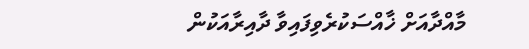މާއްދާއަށް ޚާއްސަކުރެވިފައިވާ ދާއިރާއަކުން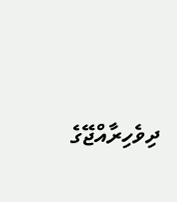ދިވެހިރާއްޖޭގެ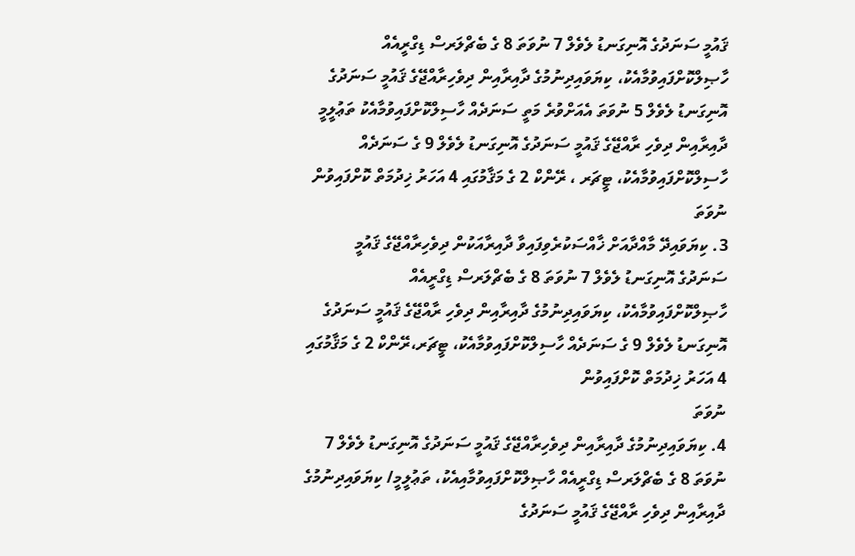ޤައުމީ ސަނަދުގެ އޮނިގަނޑު ލެވެލް 7 ނުވަތަ 8 ގެ ބެޗްލަރސް ޑިގްރީއެއް ހާޞިލްކޮށްފައިވުމާއެކު، ކިޔަވައިދިނުމުގެ ދާއިރާއިން ދިވެހިރާއްޖޭގެ ޤައުމީ ސަނަދުގެ އޮނިގަނޑު ލެވެލް 5 ނުވަތަ އެއަށްވުރެ މަތީ ސަނަދެއް ހާސިލްކޮށްފައިވުމާއެކު ތަޢުލީމީ ދާއިރާއިން ދިވެހި ރާއްޖޭގެ ޤައުމީ ސަނަދުގެ އޮނިގަނޑު ލެވެލް 9 ގެ ސަނަދެއް ހާސިލްކޮށްފައިވުމާއެކު، ޓީޗަރ ، ރޭންކް 2 ގެ މަޤާމުގައި 4 އަހަރު ޚިދުމަތް ކޮށްފައިވުން
ނުވަތަ
3. ކިޔަވައިދޭ މާއްދާއަށް ޚާއްސަކުރެވިފައިވާ ދާއިރާއަކުން ދިވެހިރާއްޖޭގެ ޤައުމީ ސަނަދުގެ އޮނިގަނޑު ލެވެލް 7 ނުވަތަ 8 ގެ ބެޗްލަރސް ޑިގްރީއެއް ހާޞިލްކޮށްފައިވުމާއެކު، ކިޔަވައިދިނުމުގެ ދާއިރާއިން ދިވެހި ރާއްޖޭގެ ޤައުމީ ސަނަދުގެ އޮނިގަނޑު ލެވެލް 9 ގެ ސަނަދެއް ހާސިލްކޮށްފައިވުމާއެކު، ޓީޗަރ،ރޭންކް 2 ގެ މަޤާމުގައި 4 އަހަރު ޚިދުމަތް ކޮށްފައިވުން
ނުވަތަ
4. ކިޔަވައިދިނުމުގެ ދާއިރާއިން ދިވެހިރާއްޖޭގެ ޤައުމީ ސަނަދުގެ އޮނިގަނޑު ލެވެލް 7 ނުވަތަ 8 ގެ ބެޗްލަރސް ޑިގްރީއެއް ހާޞިލްކޮށްފައިވުމާއިއެކު، ތަޢުލީމީ/ ކިޔަވައިދިނުމުގެ ދާއިރާއިން ދިވެހި ރާއްޖޭގެ ޤައުމީ ސަނަދުގެ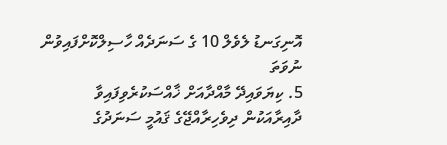އޮނިގަނޑު ލެވެލް 10 ގެ ސަނަދެއް ހާސިލްކޮށްފައިވުން
ނުވަތަ
5. ކިޔަވައިދޭ މާއްދާއަށް ޚާއްސަކުރެވިފައިވާ ދާއިރާއަކުން ދިވެހިރާއްޖޭގެ ޤައުމީ ސަނަދުގެ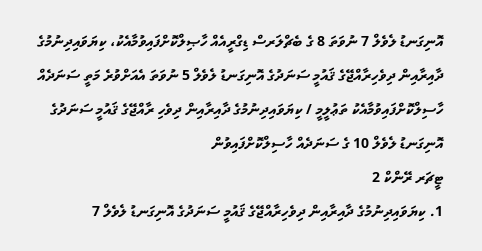އޮނިގަނޑު ލެވެލް 7 ނުވަތަ 8 ގެ ބެޗްލަރސް ޑިގްރީއެއް ހާޞިލްކޮށްފައިވުމާއެކު، ކިޔަވައިދިނުމުގެ ދާއިރާއިން ދިވެހިރާއްޖޭގެ ޤައުމީ ސަނަދުގެ އޮނިގަނޑު ލެވެލް 5 ނުވަތަ އެއަށްވުރެ މަތީ ސަނަދެއް ހާސިލްކޮށްފައިވުމާއެކު ތަޢުލީމީ / ކިޔަވައިދިނުމުގެ ދާއިރާއިން ދިވެހި ރާއްޖޭގެ ޤައުމީ ސަނަދުގެ އޮނިގަނޑު ލެވެލް 10 ގެ ސަނަދެއް ހާސިލްކޮށްފައިވުން
ޓީޗަރ ރޭންކް 2
1. ކިޔަވައިދިނުމުގެ ދާއިރާއިން ދިވެހިރާއްޖޭގެ ޤައުމީ ސަނަދުގެ އޮނިގަނޑު ލެވެލް 7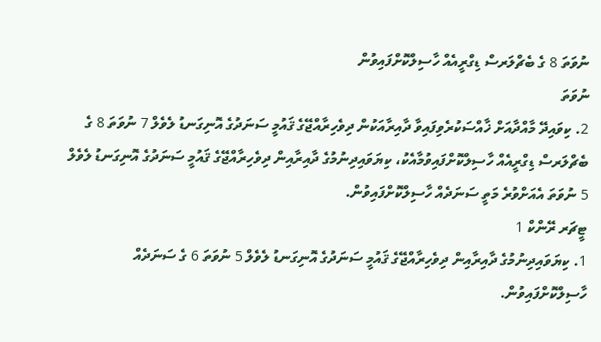ނުވަތަ 8 ގެ ބެޗްލަރސް ޑިގްރީއެއް ހާސިލްކޮށްފައިވުން
ނުވަތަ
2. ކިވައިދޭ މާއްދާއަށް ޚާއްސަކުރެވިފައިވާ ދާއިރާއަކުން ދިވެހިރާއްޖޭގެ ޤައުމީ ސަނަދުގެ އޮނިގަނޑު ލެވެލް 7 ނުވަތަ 8 ގެ ބެޗްލަރސް ޑިގްރީއެއް ހާސިލްކޮށްފައިވުމާއެކު، ކިޔަވައިދިނުމުގެ ދާއިރާއިން ދިވެހިރާއްޖޭގެ ޤައުމީ ސަނަދުގެ އޮނިގަނޑު ލެވެލް 5 ނުވަތަ އެއަށްވުރެ މަތީ ސަނަދެއް ހާސިލްކޮށްފައިވުން.
ޓީޗަރ ރޭންކް 1
1. ކިޔަވައިދިނުމުގެ ދާއިރާއިން ދިވެހިރާއްޖޭގެ ޤައުމީ ސަނަދުގެ އޮނިގަނޑު ލެވެލް 5 ނުވަތަ 6 ގެ ސަނަދެއް ހާސިލްކޮށްފައިވުން.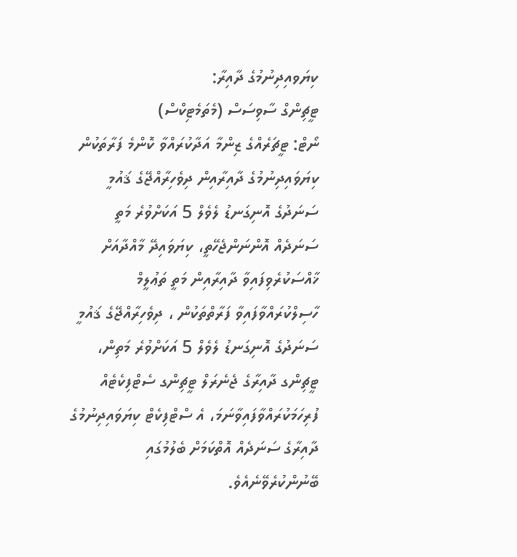ކިޔަވއިދިނުމުގެ ދާއިރާ:
ޓީޗިންގް ސާވިސަސް (މެތަމެޓިކްސް)
ނޯޓް: ޓީޗަރެއްގެ ޒިންމާ އަދާކުރައްވާ ކޮންމެ ފަރާތަކުން ކިޔަވައިދިނުމުގެ ދާއިރާއިން ދިވެހިރާއްޖޭގެ ޤައުމީ ސަނަދުގެ އޮނިގަނޑު ލެވެލް 5 އަކަށްވުރެ މަތީ ސަނަދެއް އޮންނަންޖެހޭތީ، ކިޔަވައިދޭ މާއްދާއަށް ޚާއްސަކުރެވިފައިވާ ދާއިރާއިން މަތީ ތަޢުލީމް ހާސިލްކުރައްވާފައިވާ ފަރާތްތަކުން ، ދިވެހިރާއްޖޭގެ ޤައުމީ ސަނަދުގެ އޮނިގަނޑު ލެވެލް 5 އަކަށްވުރެ މަތިން، ޓީޗިންގ ދާއިރާގެ ޖެނެރަލް ޓީޗިންގ ސެޓްފިކެޓެއް ފުރިހަމަކުރައްވާފައިވާނަމަ، އެ ސްޓްފިކެޓް ކިޔަވައިދިނުމުގެ ދާއިރާގެ ސަނަދެއް އޮތްކަމަށް ބެލުމުގައި ބޭނުންކުރެވޭނެއެވެ.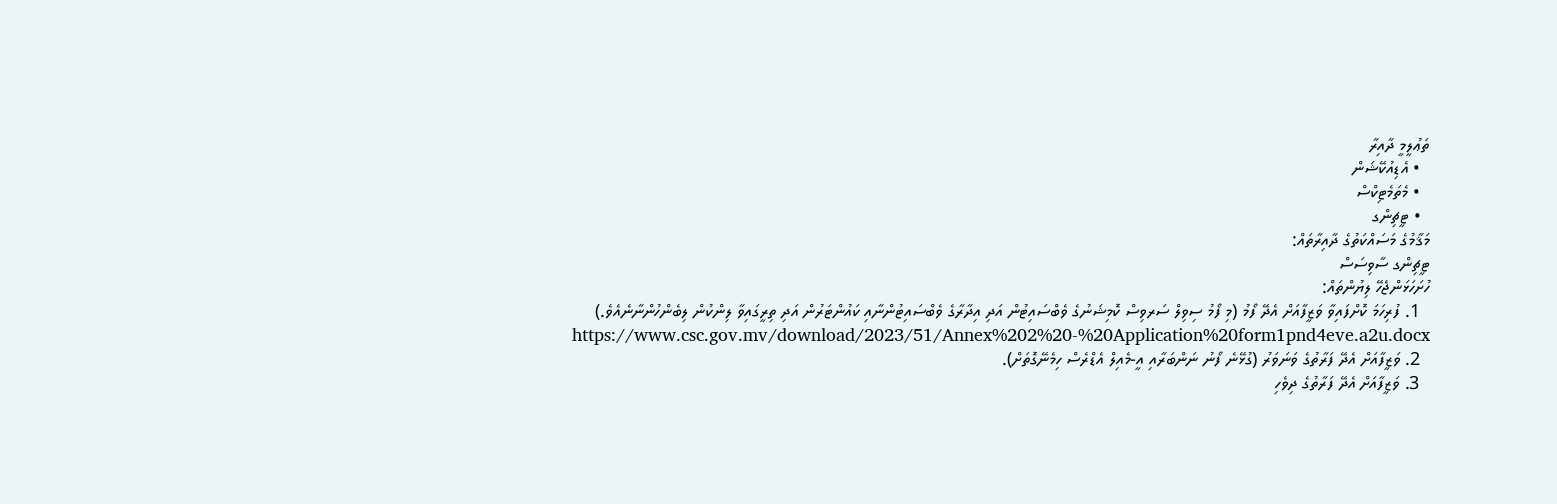ތަޢުލީމީ ދާއިރާ
  • އެޑިއުކޭޝަން
  • މެތަމެޓިކްސް
  • ޓީޗިންގ
މަޤާމުގެ މަސައްކަތުގެ ދާއިރާތައް:
ޓީޗިންގ ސާވިސަސް
ހުށަހަޅަންޖެހޭ ލިޔުންތައް:
  1. ފުރިހަމަ ކޮށްފައިވާ ވަޒީފާއަށް އެދޭ ފޯމު (މި ފޯމު ސިވިލް ސަރވިސް ކޮމިޝަނުގެ ވެބްސައިޓުން އަދި އިދާރާގެ ވެބްސައިޓުންނާއި ކައުންޓަރުން އަދި ތިރީގައިވާ ލިންކުން ލިބެންހުންނާނެއެވެ.)  https://www.csc.gov.mv/download/2023/51/Annex%202%20-%20Application%20form1pnd4eve.a2u.docx
  2. ވަޒީފާއަށް އެދޭ ފަރާތުގެ ވަނަވަރު (ގުޅޭނެ ފޯނު ނަންބަރާއި އީ-މެއިލް އެޑްރެސް ހިމެނޭގޮތަށް).
  3. ވަޒީފާއަށް އެދޭ ފަރާތުގެ ދިވެހި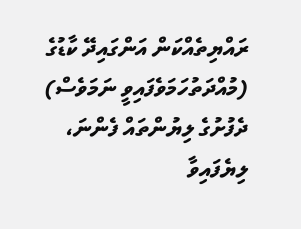ރައްޔިތެއްކަން އަންގައިދޭ ކާޑުގެ (މުއްދަތުހަމަވެފައިވީ ނަމަވެސް) ދެފުށުގެ ލިޔުންތައް ފެންނަ، ލިޔެފައިވާ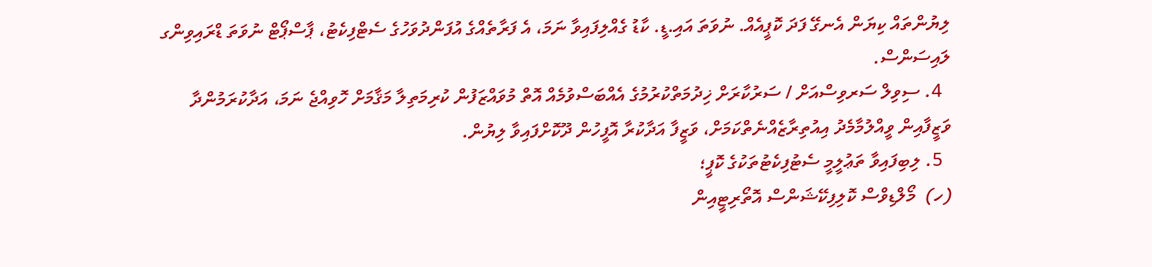ލިޔުންތައް ކިޔަން އެނގޭ ފަދަ ކޮޕީއެއް. ނުވަތަ އައި.ޑީ. ކާޑު ގެއްލިފައިވާ ނަމަ، އެ ފަރާތެއްގެ އުފަންދުވަހުގެ ސެޓްފިކެޓު، ޕާސްޕޯޓް ނުވަތަ ޑްރައިވިންގ ލައިސަންސް.
  4. ސިވިލް ސަރވިސްއަށް / ސަރުކާރަށް ޚިދުމަތްކުރުމުގެ އެއްބަސްވުމެއް އޮތް މުވައްޒަފުން ކުރިމަތިލާ މަޤާމަށް ހޮވިއްޖެ ނަމަ، އަދާކުރަމުންދާ ވަޒީފާއިން ވީއްލުމާމެދު އިއުތިރާޒެއްނެތްކަމަށް، ވަޒީފާ އަދާކުރާ އޮފީހުން ދޫކޮށްފައިވާ ލިޔުން.
  5. ލިބިފައިވާ ތަޢުލީމީ ސެޓުފިކެޓުތަކުގެ ކޮޕީ؛
(ހ)  މޯލްޑިވްސް ކޮލިފިކޭޝަންސް އޮތޯރިޓީއިން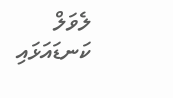ލެވަލް ކަނޑައަޅައި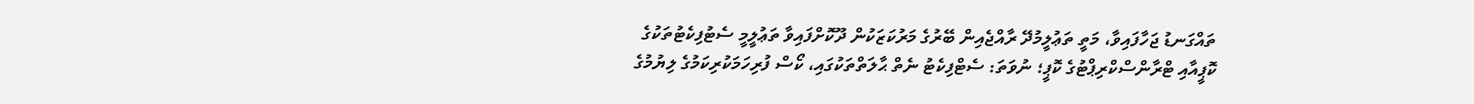ތައްގަނޑު ޖަހާފައިވާ، މަތީ ތަޢުލީމުދޭ ރާއްޖެއިން ބޭރުގެ މަރުކަޒަކުން ދޫކޮށްފައިވާ ތަޢުލީމީ ސެޓުފިކެޓުތަކުގެ ކޮޕީއާއި ޓްރާންސްކްރިޕްޓުގެ ކޮޕީ؛ ނުވަތަ: ސެޓްފިކެޓު ނެތް ޙާލަތްތަކުގައި، ކޯސް ފުރިހަމަކުރިކަމުގެ ލިޔުމުގެ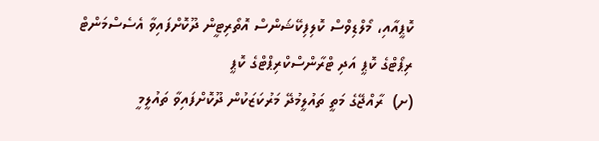ކޮޕީއާއި، މޯލްޑިވްސް ކޮލިފިކޭޝަންސް އޮތޯރިޓީން ދޫކޮށްފައިވާ އެސެސްމަންޓް ރިޕޯޓްގެ ކޮޕީ އަދި ޓްރާންސްކްރިޕްޓްގެ ކޮޕީ
(ށ)  ރާއްޖޭގެ މަތީ ތައުލީމުދޭ މަރުކަޒަކުން ދޫކޮށްފައިވާ ތައުލީމީ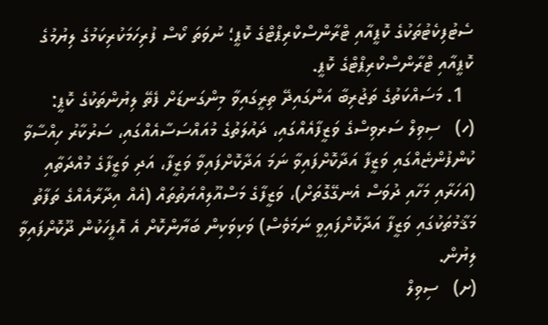ސެޓުފިކެޓުތަކުގެ ކޮޕީއާއި ޓްރާންސްކްރިޕްޓްގެ ކޮޕީ؛ ނުވަތަ ކޯސް ފުރިހަމަކުރިކަމުގެ ލިޔުމުގެ ކޮޕީއާއި ޓްރާންސްކްރިޕްޓްގެ ކޮޕީ.
  1. މަސައްކަތުގެ ތަޖުރިބާ އަންގައިދޭ ތިރީގައިވާ މިންގަނޑަށް ފެތޭ ލިޔުންތަކުގެ ކޮޕީ:
(ހ)   ސިވިލް ސަރވިސްގެ ވަޒީފާއެއްގައި، ދައުލަތުގެ މުއައްސަސާއެއްގައި، ސަރުކާރު ހިއްސާވާ ކުންފުންޏެއްގައި ވަޒީފާ އަދާކޮށްފައިވާ ނަމަ އަދާކޮށްފައިވާ ވަޒީފާ، އަދި ވަޒީފާގެ މުއްދަތާއި (އަހަރާއި މަހާއި ދުވަސް އެނގޭގޮތަށް)، ވަޒީފާގެ މަސްއޫލިއްޔަތުތައް (އެއް އިދާރާއެއްގެ ތަފާތު މަޤާމުތަކުގައި ވަޒީފާ އަދާކޮށްފައިވީ ނަމަވެސް) ވަކިވަކިން ބަޔާންކޮށް އެ އޮފީހަކުން ދޫކޮށްފައިވާ ލިޔުން.
(ށ)   ސިވިލް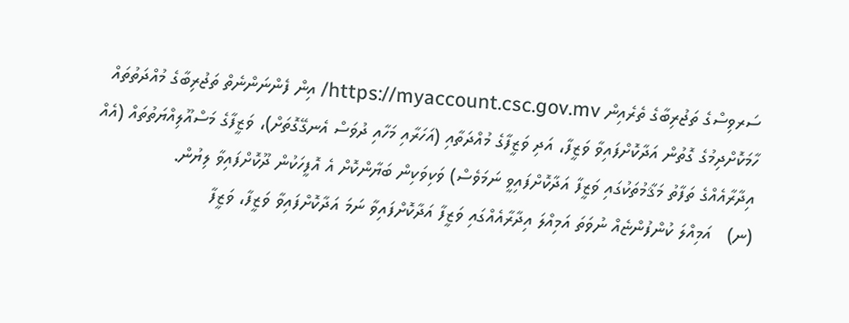ސަރވިސްގެ ތަޖުރިބާގެ ތެރެއިން https://myaccount.csc.gov.mv/ އިން ފެންނަންނެތް ތަޖުރިބާގެ މުއްދަތުތައް ހާމަކޮށްދިމުގެ ގޮތުން އަދާކޮށްފައިވާ ވަޒީފާ، އަދި ވަޒީފާގެ މުއްދަތާއި (އަހަރާއި މަހާއި ދުވަސް އެނގޭގޮތަށް)، ވަޒީފާގެ މަސްއޫލިއްޔަތުތައް (އެއް އިދާރާއެއްގެ ތަފާތު މަޤާމުތަކުގައި ވަޒީފާ އަދާކޮށްފައިވީ ނަމަވެސް) ވަކިވަކިން ބަޔާންކޮށް އެ އޮފީހަކުން ދޫކޮށްފައިވާ ލިޔުން.
(ނ)   އަމިއްލަ ކުންފުންޏެއް ނުވަތަ އަމިއްލަ އިދާރާއެއްގައި ވަޒީފާ އަދާކޮށްފައިވާ ނަމަ އަދާކޮށްފައިވާ ވަޒީފާ، ވަޒީފާ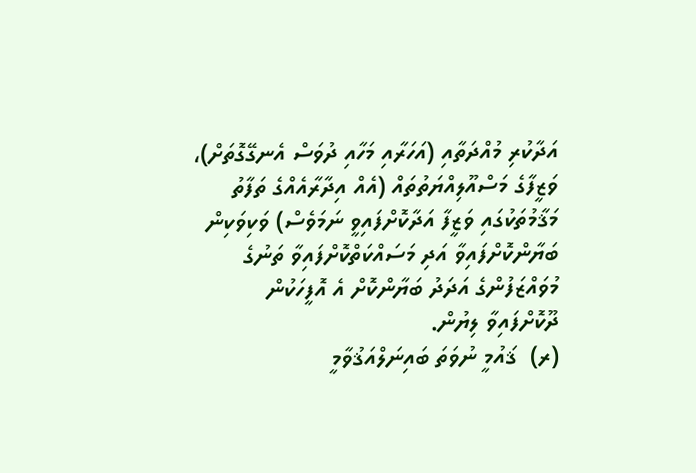އަދާކުރި މުއްދަތާއި (އަހަރާއި މަހާއި ދުވަސް އެނގޭގޮތަށް)، ވަޒީފާގެ މަސްއޫލިއްޔަތުތައް (އެއް އިދާރާއެއްގެ ތަފާތު މަޤާމުތަކުގައި ވަޒީފާ އަދާކޮށްފައިވީ ނަމަވެސް) ވަކިވަކިން ބަޔާންކޮށްފައިވާ އަދި މަސައްކަތްކޮށްފައިވާ ތަނުގެ މުވައްޒަފުންގެ އަދަދު ބަޔާންކޮށް އެ އޮފީހަކުން ދޫކޮށްފައިވާ ލިޔުން.
(ރ)  ޤައުމީ ނުވަތަ ބައިނަލްއަޤުވާމީ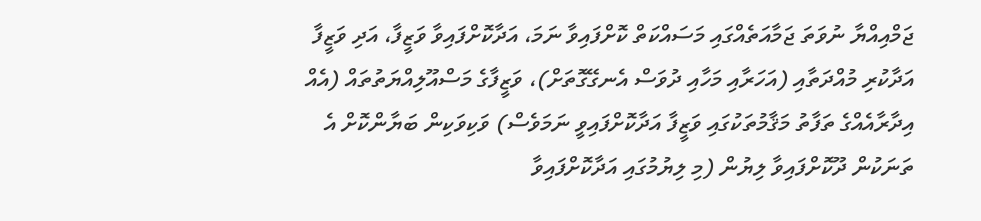ޖަމްއިއްޔާ ނުވަތަ ޖަމާއަތެއްގައި މަސައްކަތް ކޮށްފައިވާ ނަމަ، އަދާކޮށްފައިވާ ވަޒީފާ، އަދި ވަޒީފާ އަދާކުރި މުއްދަތާއި (އަހަރާއި މަހާއި ދުވަސް އެނގޭގޮތަށް)، ވަޒީފާގެ މަސްއޫލިއްޔަތުތައް (އެއް އިދާރާއެއްގެ ތަފާތު މަޤާމުތަކުގައި ވަޒީފާ އަދާކޮށްފައިވީ ނަމަވެސް) ވަކިވަކިން ބަޔާންކޮށް އެ ތަނަކުން ދޫކޮށްފައިވާ ލިޔުން (މި ލިޔުމުގައި އަދާކޮށްފައިވާ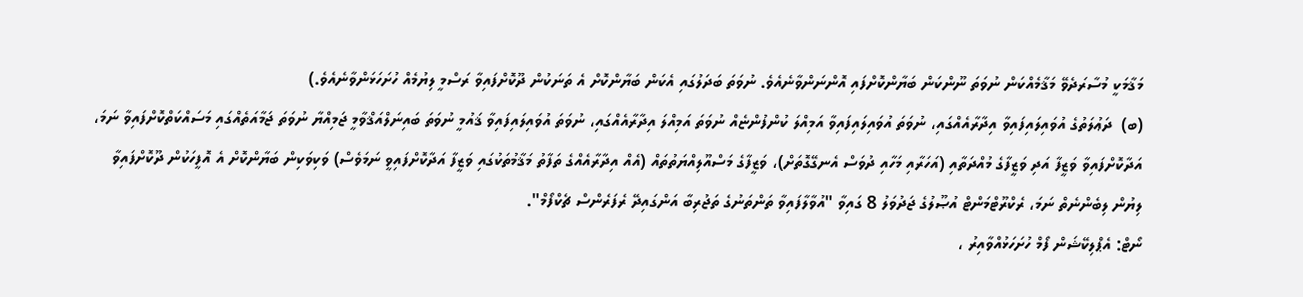މަޤާމަކީ މުސާރަދެވޭ މަޤާމެއްކަން ނުވަތަ ނޫންކަން ބަޔާންކޮށްފައި އޮންނަންވާނެއެވެ. ނުވަތަ ބަދަލުގައި އެކަން ބަޔާންކޮށް އެ ތަނަކުން ދޫކޮށްފައިވާ ރަސްމީ ލިޔުމެއް ހުށަހަޅަންވާނެއެވެ.)
(ބ)  ދަޢުލަތުގެ އުވައިލައިފައިވާ އިދާރާއެއްގައި، ނުވަތަ އުވައިލައިފައިވާ އަމިއްލަ ކުންފުންޏެއް ނުވަތަ އަމިއްލަ އިދާރާއެއްގައި، ނުވަތަ އުވައިލައިފައިވާ ޤައުމީ ނުވަތަ ބައިނަލްއަޤްވާމީ ޖަމިއްޔާ ނުވަތަ ޖަމާއަތެއްގައި މަސައްކަތްކޮށްފައިވާ ނަމަ، އަދާކޮށްފައިވާ ވަޒީފާ އަދި ވަޒީފާގެ މުއްދަތާއި (އަހަރާއި މަހާއި ދުވަސް އެނގޭގޮތަށް)، ވަޒީފާގެ މަސްއޫލިއްޔަތުތައް (އެއް އިދާރާއެއްގެ ތަފާތު މަޤާމުތަކުގައި ވަޒީފާ އަދާކޮށްފައިވީ ނަމަވެސް) ވަކިވަކިން ބަޔާންކޮށް އެ އޮފީހަކުން ދޫކޮށްފައިވާ ލިޔުން ލިބެންނެތް ނަމަ، ރެކްރޫޓްމަންޓް އުޞޫލުގެ ޖަދުވަލު 8 ގައިވާ "އުވާލާފައިވާ ތަންތަނުގެ ތަޖުރިބާ އަންގައިދޭ ރެފަރެންސް ޗެކްފޯމް".
ނޯޓް: އެޕްލިކޭޝަން ފޯމް ހުށަހަޅުއްވާއިރު ،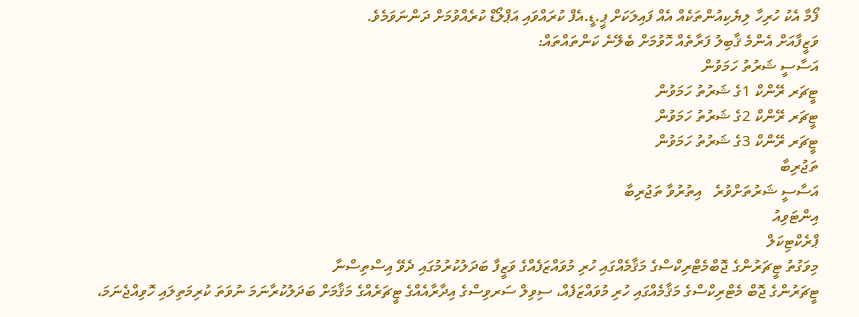ފޯމާ އެކު ހުރިހާ ލިޔެކިއުންތަކެއް އެއް ފައިލަކަށް ޕީ.ޑީ.އެފް ކުރައްވައި އަޕްލޯޑް ކުރެއްވުމަށް ދަންނަވަމެވެ.
ވަޒީފާއަށް އެންމެ ޤާބިލު ފަރާތެއް ހޮވުމަށް ބެލޭނެ ކަންތައްތައް:
އަސާސީ ޝަރުތު ހަމަވުން
ޓީޗަރ ރޭންކް 1ގެ ޝަރުތު ހަމަވުން
ޓީޗަރ ރޭންކް 2ގެ ޝަރުތު ހަމަވުން
ޓީޗަރ ރޭންކް 3ގެ ޝަރުތު ހަމަވުން
ތަޖުރިބާ
އަސާސީ ޝަރުތަށްވުރެ   އިތުރުވާ ތަޖުރިބާ
އިންޓަވިއު
ޕްރެކްޓިކަލް
މިވަގުތު ޓީޗަރުންގެ ޖޮބްމެޓްރިކްސްގެ މަޤާމެއްގައި ހުރި މުވައްޒަފެއްގެ ވަޒީފާ ބަދަލުކުރުމުގައި ދެވޭ އިސްތިސްނާ
ޓީޗަރުންގެ ޖޮބް މެޓްރިކްސްގެ މަޤާމެއްގައި ހުރި މުވައްޒަފެއް، ސިވިލް ސަރވިސްގެ އިދާރާއެއްގެ ޓީޗަރެއްގެ މަޤާމަށް ބަދަލުކުރާނަމަ ނުވަތަ ކުރިމަތިލައި ހޮވިއްޖެނަމަ،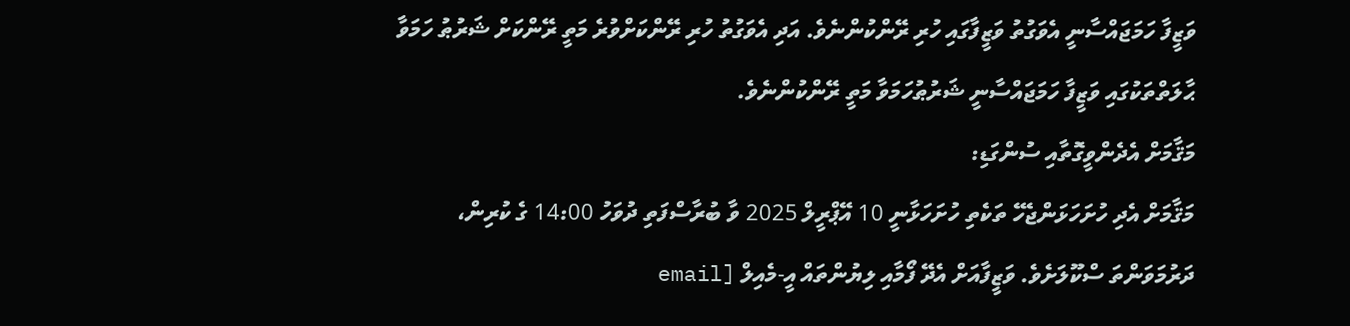ވަޒީފާ ހަމަޖައްސާނީ އެވަގުތު ވަޒީފާގައި ހުރި ރޭންކުންނެވެ. އަދި އެވަގުތު ހުރި ރޭންކަށްވުރެ މަތީ ރޭންކަށް ޝަރުޠު ހަމަވާ ޙާލަތްތަކުގައި ވަޒީފާ ހަމަޖައްސާނީ ޝަރުޠުހަމަވާ މަތީ ރޭންކުންނެވެ.
މަޤާމަށް އެދެންވީގޮތާއި ސުންގަޑި:
މަޤާމަށް އެދި ހުށަހަޅަންޖެހޭ ތަކެތި ހުށަހަޅާނީ 10 އޭޕްރީލް 2025 ވާ ބުރާސްފަތި ދުވަހު 14:00 ގެ ކުރިން، ދަރުމަވަންތަ ސްކޫލަށެވެ. ވަޒީފާއަށް އެދޭ ފޯމާއި ލިޔުންތައް އީ-މެއިލް [email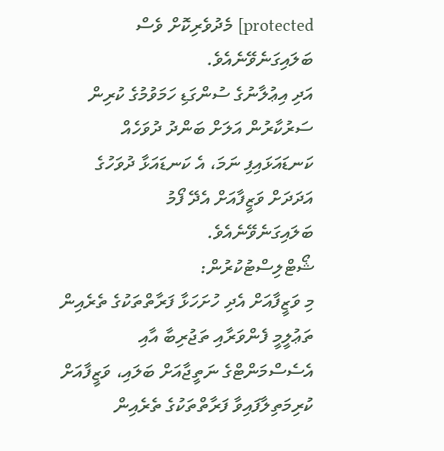protected] މެދުވެރިކޮށް ވެސް ބަލައިގަނެވޭނެއެވެ.
އަދި އިޢުލާނުގެ ސުންގަޑި ހަމަވުމުގެ ކުރިން ސަރުކާރުން އަލަށް ބަންދު ދުވަހެއް ކަނޑައަޅައިފި ނަމަ، އެ ކަނޑައަޅާ ދުވަހުގެ އަދަދަށް ވަޒީފާއަށް އެދޭ ފޯމު ބަލައިގަނެވޭނެއެވެ.
ޝޯޓްލިސްޓުކުރުން:
މި ވަޒީފާއަށް އެދި ހުށަހަޅާ ފަރާތްތަކުގެ ތެރެއިން ތަޢުލީމީ ފެންވަރާއި ތަޖުރިބާ އާއި އެސެސްމަންޓްގެ ނަތީޖާއަށް ބަލައި، ވަޒީފާއަށް ކުރިމަތިލާފައިވާ ފަރާތްތަކުގެ ތެރެއިން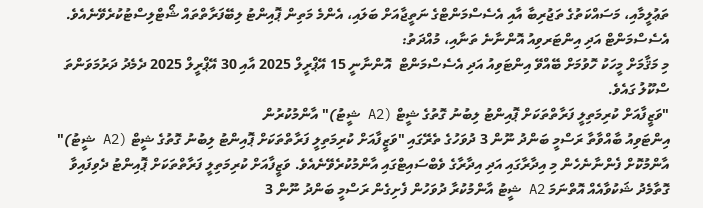ތަޢުލީމާއި، މަސައްކަތުގެ ތަޖުރިބާ އާއި އެސެސްމަންޓްގެ ނަތީޖާއަށް ބަލައި، އެންމެ މަތިން ޕޮއިންޓު ލިބޭފަރާތްތައް ޝޯޓްލިސްޓުކުރެވޭނެއެވެ.
އެސެސްމަންޓް އަދި އިންޓަރވިއު އޮންނާނެ ތަނާއި، މުއްދަތު:
މި މަޤާމަށް މީހަކު ހޮވުމަށް ބޭއްވޭ އިންޓަވިއު އަދި އެސެސްމަންޓް  އޮންނާނީ 15 އޭޕްރީލް 2025 އާއި 30 އޭޕްރީލް 2025 ދެމެދު ދަރުމަވަންތަ ސްކޫލު ގައެވެ.
"ވަޒީފާއަށް ކުރިމަތިލީ ފަރާތްތަކަށް ޕޮއިންޓު ލިބުނު ގޮތުގެ ޝީޓް (A2 ޝީޓު)" އާންމުކުރުން
އިންޓަވިއު ބާއްވާތާ ރަސްމީ ބަންދު ނޫން 3 ދުވަހުގެ ތެރޭގައި "ވަޒީފާއަށް ކުރިމަތިލީ ފަރާތްތަކަށް ޕޮއިންޓު ލިބުނު ގޮތުގެ ޝީޓް (A2 ޝީޓު)" އާންމުކޮށް ފެންނާނެހެން މި އިދާރާގައި އަދި އިދާރާގެ ވެބްސައިޓްގައި އާންމުކުރެވޭނެއެވެ. ވަޒީފާއަށް ކުރިމަތިލީ ފަރާތްތަކަށް ޕޮއިންޓު ދެވިފައިވާ ގޮތާމެދު ޝަކުވާއެއް އޮތްނަމަ A2 ޝީޓު އާންމުކުރާ ދުވަހުން ފެށިގެން ރަސްމީ ބަންދު ނޫން 3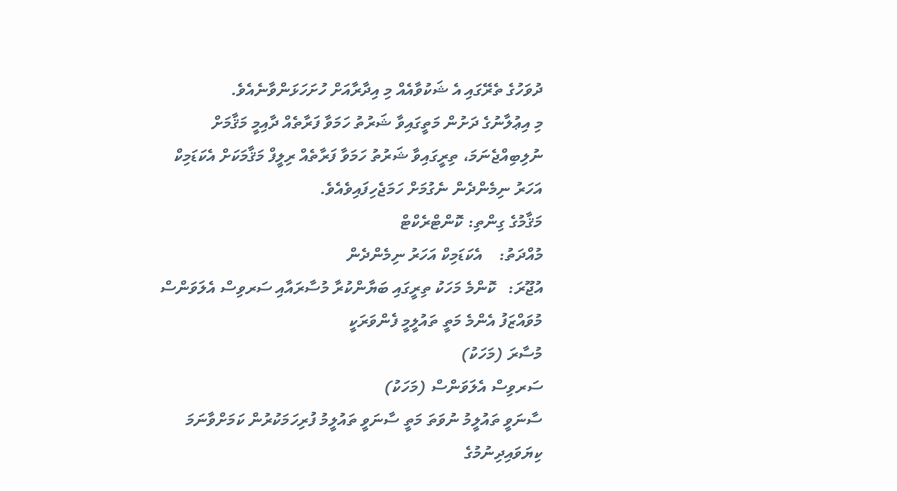ދުވަހުގެ ތެރޭގައި އެ ޝަކުވާއެއް މި އިދާރާއަށް ހުށަހަޅަންވާނެއެވެ.
މި އިޢުލާނުގެ ދަށުން މަތީގައިވާ ޝަރުތު ހަމަވާ ފަރާތެއް ދާއިމީ މަޤާމަށް ނުލިބިއްޖެނަމަ، ތިރީގައިވާ ޝަރުތު ހަމަވާ ފަރާތެއް ރިލީފް މަޤާމަކަށް އެކަޑަމިކް އަހަރު ނިމެންދެން ނެގުމަށް ހަމަޖެހިފައިވެއެވެ.
މަޤާމުގެ ގިންތި: ކޮންޓްރެކްޓް
މުއްދަތު:    އެކަޑަމިކް އަހަރު ނިމެންދެން
އުޖޫރަ:   ކޮންމެ މަހަކު ތިރީގައި ބަޔާންކުރާ މުސާރައާއި ސަރވިސް އެލަވަންސް
މުވައްޒަފު އެންމެ މަތީ ތައުލީމީ ފެންވަރަކީ
މުސާރަ (މަހަކު)
ސަރވިސް އެލަވަންސް (މަހަކު)
ސާނަވީ ތައުލީމު ނުވަތަ މަތީ ސާނަވީ ތައުލީމު ފުރިހަމަކުރުން ކަމަށްވާނަމަ
ކިޔަވައިދިނުމުގެ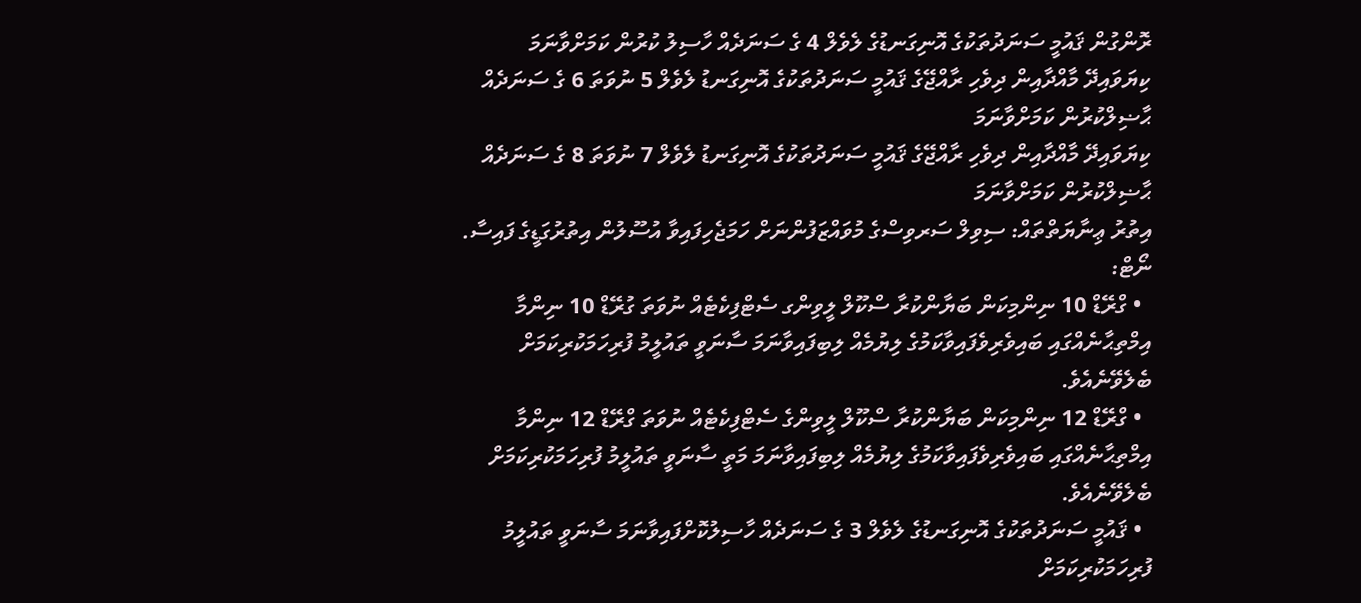ރޮންގުން ޤައުމީ ސަނަދުތަކުގެ އޮނިގަނޑުގެ ލެވެލް 4 ގެ ސަނަދެއް ހާސިލު ކުރުން ކަމަށްވާނަމަ
ކިޔަވައިދޭ މާއްދާއިން ދިވެހި ރާއްޖޭގެ ޤައުމީ ސަނަދުތަކުގެ އޮނިގަނޑު ލެވެލް 5 ނުވަތަ 6 ގެ ސަނަދެއް ޙާޟިލްކުރުން ކަމަށްވާނަމަ
ކިޔަވައިދޭ މާއްދާއިން ދިވެހި ރާއްޖޭގެ ޤައުމީ ސަނަދުތަކުގެ އޮނިގަނޑު ލެވެލް 7 ނުވަތަ 8 ގެ ސަނަދެއް ޙާޟިލްކުރުން ކަމަށްވާނަމަ
އިތުރު ޢިނާޔަތްތައް: ސިވިލް ސަރވިސްގެ މުވައްޒަފުންނަށް ހަމަޖެހިފައިވާ އުސޫލުން އިތުރުގަޑީގެ ފައިސާ.
ނޯޓް:
  • ގްރޭޑް 10 ނިންމިކަން ބަޔާންކުރާ ސްކޫލް ލީވިންގ ސެޓްފިކެޓެއް ނުވަތަ ގުރޭޑް 10 ނިންމާ އިމްތިޙާނެއްގައި ބައިވެރިވެފައިވާކަމުގެ ލިޔުމެއް ލިބިފައިވާނަމަ ސާނަވީ ތައުލީމު ފުރިހަމަކުރިކަމަށް ބެލެވޭނެއެވެ.
  • ގްރޭޑް 12 ނިންމިކަން ބަޔާންކުރާ ސްކޫލް ލީވިންގެ ސެޓްފިކެޓެއް ނުވަތަ ގްރޭޑް 12 ނިންމާ އިމްތިޙާނެއްގައި ބައިވެރިވެފައިވާކަމުގެ ލިޔުމެއް ލިބިފައިވާނަމަ މަތީ ސާނަވީ ތައުލީމު ފުރިހަމަކުރިކަމަށް ބެލެވޭނެއެވެ.
  • ޤައުމީ ސަނަދުތަކުގެ އޮނިގަނޑުގެ ލެވެލް 3 ގެ ސަނަދެއް ހާސިލުކޮށްފައިވާނަމަ ސާނަވީ ތައުލީމު ފުރިހަމަކުރިކަމަށް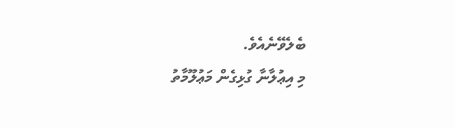ބެލެވޭނެއެވެ.
މި އިޢުލާނާ ގުޅިގެން މަޢުލޫމާތު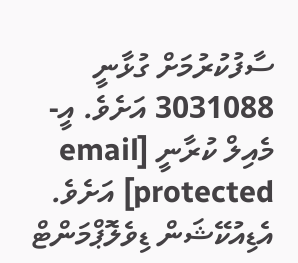ސާފުކުރުމަށް ގުޅާނީ 3031088 އަށެވެ. އީ-މެއިލް ކުރާނީ [email protected] އަށެވެ.
އެޑިއުކޭޝަން ޑިވެލޮޕްމަންޓް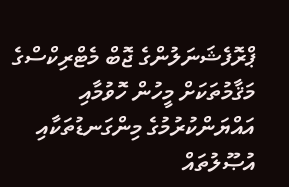ޕްރޮފެޝަނަލުންގެ ޖޮބް މެޓްރިކްސްގެ މަޤާމުތަކަށް މީހުން ހޮވުމާއި އައްޔަންކުރުމުގެ މިންގަނޑުތަކާއި އުޞޫލުތައް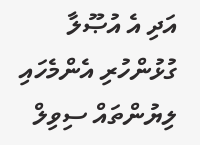އަދި އެ އުޞޫލާ ގުޅުންހުރި އެންމެހައި ލިޔުންތައް ސިވިލް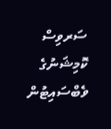ސަރވިސް ކޮމިޝަނުގެ ވެބްސައިޓުން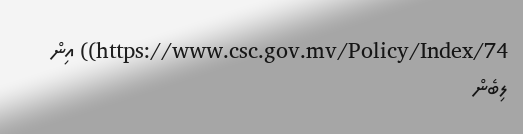https://www.csc.gov.mv/Policy/Index/74)) އިން ލިބެން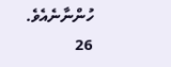ހުންނާނެއެވެ.
26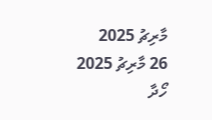މާރިޗު 2025
26 މާރިޗު 2025
ހޯދާ